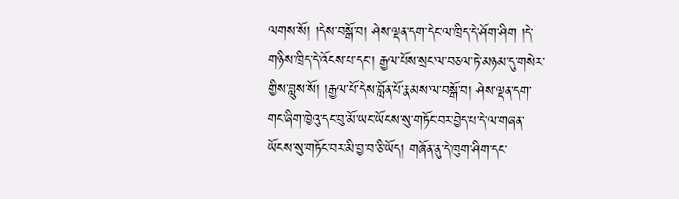ལགས་སོ། །དེས་བསྒོ་བ། ཤེས་ལྡན་དག་དེང་ལ་ཁྲིད་དེ་ཤོག་ཤིག །དེ་གཉིས་ཁྲིད་དེ་འོངས་པ་དང་། རྒྱལ་པོས་སྲང་ལ་བཅལ་ཏེ་མཉམ་དུ་གསེར་གྱིས་བླུས་སོ། །རྒྱལ་པོ་དེས་བློན་པོ་རྣམས་ལ་བསྒོ་བ། ཤེས་ལྡན་དག་གང་ཞིག་ཁྱེའུ་དང་བུ་མོ་ཡང་ཡོངས་སུ་གཏོང་བར་བྱེད་པ་དེ་ལ་གཞན་ཡོངས་སུ་གཏོང་བར་མི་བྱ་བ་ཅི་ཡོད། གཞོན་ནུ་དེ་ཁུག་ཤིག་དང་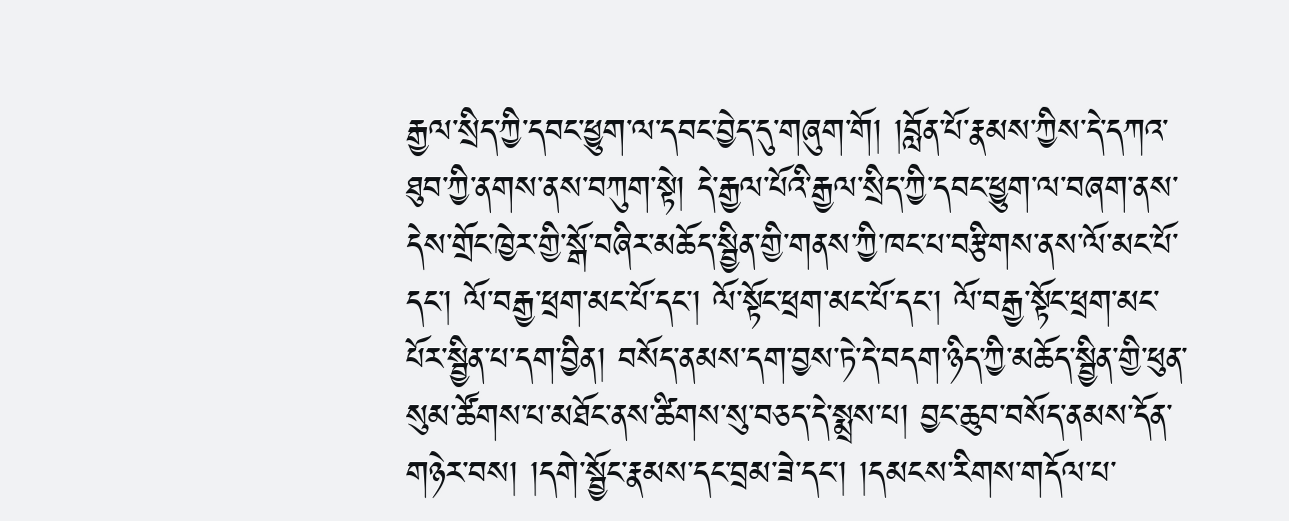རྒྱལ་སྲིད་ཀྱི་དབང་ཕྱུག་ལ་དབང་བྱེད་དུ་གཞུག་གོ། །བློན་པོ་རྣམས་ཀྱིས་དེ་དཀའ་ཐུབ་ཀྱི་ནགས་ནས་བཀུག་སྟེ། དེ་རྒྱལ་པོའི་རྒྱལ་སྲིད་ཀྱི་དབང་ཕྱུག་ལ་བཞག་ནས་དེས་གྲོང་ཁྱེར་གྱི་སྒོ་བཞིར་མཆོད་སྦྱིན་གྱི་གནས་ཀྱི་ཁང་པ་བརྩིགས་ནས་ལོ་མང་པོ་དང་། ལོ་བརྒྱ་ཕྲག་མང་པོ་དང་། ལོ་སྟོང་ཕྲག་མང་པོ་དང་། ལོ་བརྒྱ་སྟོང་ཕྲག་མང་པོར་སྦྱིན་པ་དག་བྱིན། བསོད་ནམས་དག་བྱས་ཏེ་དེ་བདག་ཉིད་ཀྱི་མཆོད་སྦྱིན་གྱི་ཕུན་སུམ་ཚོགས་པ་མཐོང་ནས་ཚིགས་སུ་བཅད་དེ་སྨྲས་པ། བྱང་ཆུབ་བསོད་ནམས་དོན་གཉེར་བས། །དགེ་སྦྱོང་རྣམས་དང་བྲམ་ཟེ་དང་། །དམངས་རིགས་གདོལ་པ་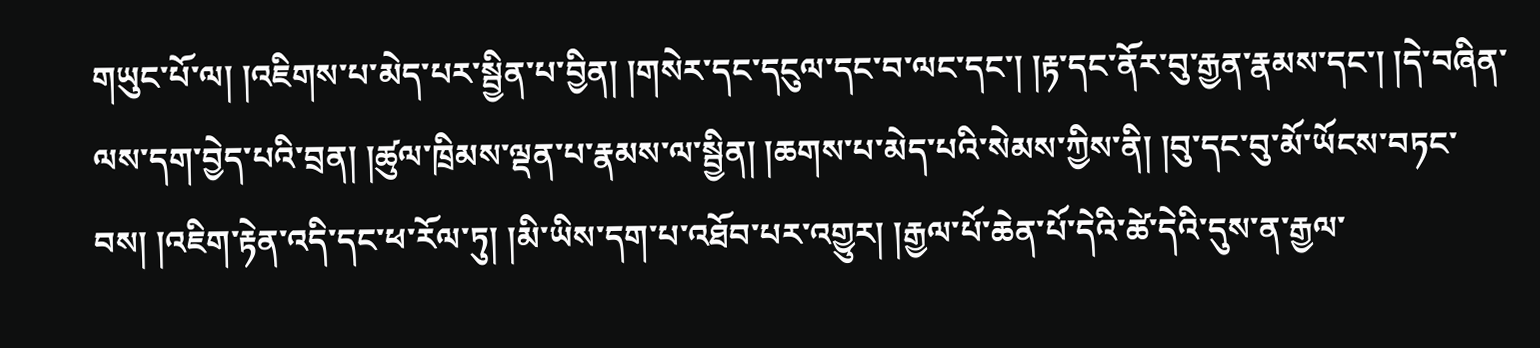གཡུང་པོ་ལ། །འཇིགས་པ་མེད་པར་སྦྱིན་པ་བྱིན། །གསེར་དང་དངུལ་དང་བ་ལང་དང་། །རྟ་དང་ནོར་བུ་རྒྱན་རྣམས་དང་། །དེ་བཞིན་ལས་དག་བྱེད་པའི་བྲན། །ཚུལ་ཁྲིམས་ལྡན་པ་རྣམས་ལ་སྦྱིན། །ཆགས་པ་མེད་པའི་སེམས་ཀྱིས་ནི། །བུ་དང་བུ་མོ་ཡོངས་བཏང་བས། །འཇིག་རྟེན་འདི་དང་ཕ་རོལ་ཏུ། །མི་ཡིས་དག་པ་འཐོབ་པར་འགྱུར། །རྒྱལ་པོ་ཆེན་པོ་དེའི་ཚེ་དེའི་དུས་ན་རྒྱལ་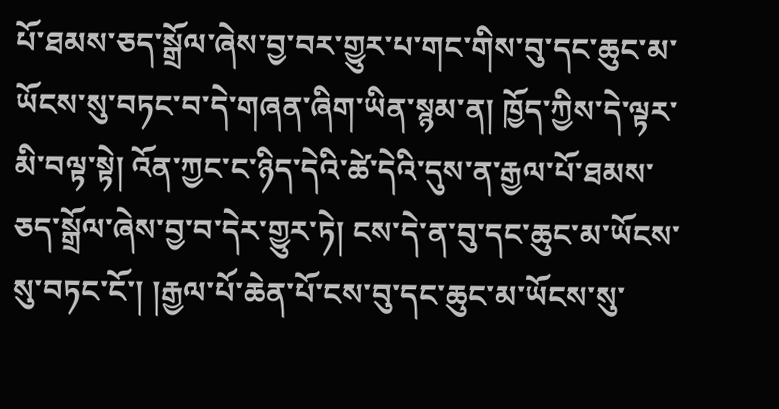པོ་ཐམས་ཅད་སྒྲོལ་ཞེས་བྱ་བར་གྱུར་པ་གང་གིས་བུ་དང་ཆུང་མ་ཡོངས་སུ་བཏང་བ་དེ་གཞན་ཞིག་ཡིན་སྙམ་ན། ཁྱོད་ཀྱིས་དེ་ལྟར་མི་བལྟ་སྟེ། འོན་ཀྱང་ང་ཉིད་དེའི་ཚེ་དེའི་དུས་ན་རྒྱལ་པོ་ཐམས་ཅད་སྒྲོལ་ཞེས་བྱ་བ་དེར་གྱུར་ཏེ། ངས་དེ་ན་བུ་དང་ཆུང་མ་ཡོངས་སུ་བཏང་ངོ་། །རྒྱལ་པོ་ཆེན་པོ་ངས་བུ་དང་ཆུང་མ་ཡོངས་སུ་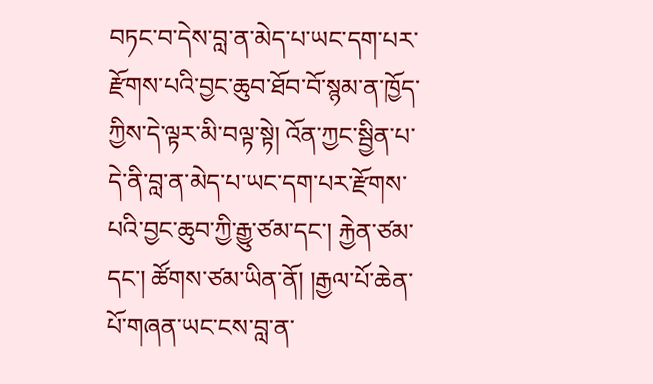བཏང་བ་དེས་བླ་ན་མེད་པ་ཡང་དག་པར་རྫོགས་པའི་བྱང་ཆུབ་ཐོབ་བོ་སྙམ་ན་ཁྱོད་ཀྱིས་དེ་ལྟར་མི་བལྟ་སྟེ། འོན་ཀྱང་སྦྱིན་པ་དེ་ནི་བླ་ན་མེད་པ་ཡང་དག་པར་རྫོགས་པའི་བྱང་ཆུབ་ཀྱི་རྒྱུ་ཙམ་དང་། རྐྱེན་ཙམ་དང་། ཚོགས་ཙམ་ཡིན་ནོ། །རྒྱལ་པོ་ཆེན་པོ་གཞན་ཡང་ངས་བླ་ན་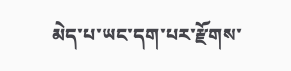མེད་པ་ཡང་དག་པར་རྫོགས་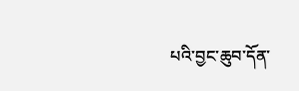པའི་བྱང་ཆུབ་དོན་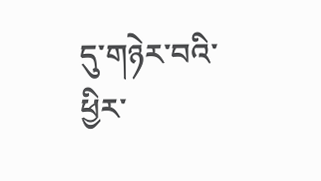དུ་གཉེར་བའི་ཕྱིར་